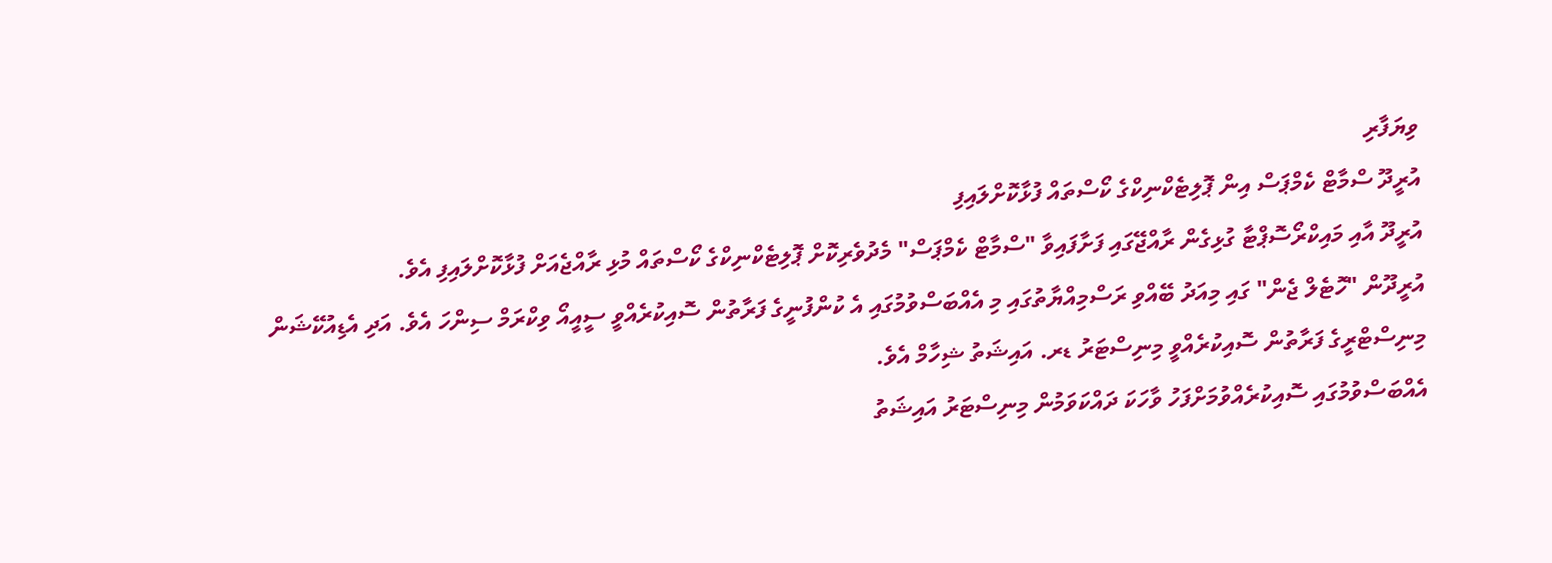ވިޔަފާރި
އުރީދޫ ސްމާޓް ކެމްޕަސް އިން ޕޮލިޓެކްނިކްގެ ކޯސްތައް ފުޅާކޮށްލައިފި
އުރީދޫ އާއި މައިކްރޯސޮޕްޓާ ގުޅިގެން ރާއްޖޭގައި ފަށާފައިވާ "ސްމާޓް ކެމްޕަސް" މެދުވެރިކޮށް ޕޮލިޓެކްނިކްގެ ކޯސްތައް މުޅި ރާއްޖެއަށް ފުޅާކޮށްލައިފި އެވެ.
އުރީދޫން "ހޮޓެލް ޖެން" ގައި މިއަދު ބޭއްވި ރަސްމިއްޔާތުގައި މި އެއްބަސްވުމުގައި އެ ކުންފުނީގެ ފަރާތުން ސޮއިކުރެއްވީ ސީއީއޯ ވިކްރަމް ސިންހަ އެވެ. އަދި އެޑިއުކޭޝަން މިނިސްޓްރީގެ ފަރާތުން ސޮއިކުރެއްވީ މިނިސްޓަރު ޑރ. އައިޝަތު ޝިހާމް އެވެ.
އެއްބަސްވުމުގައި ސޮއިކުރެއްވުމަށްފަހު ވާހަކަ ދައްކަވަމުން މިނިސްޓަރު އައިޝަތު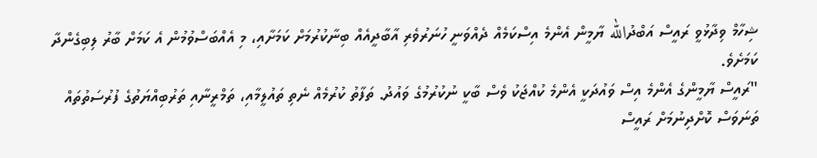ޝިހާމް ވިދާޅުވީ ރައީސް އަބްދުالله ޔާމީން އެންމެ އިސްކަމެއް ދެއްވަނީ ހުނަރުވެރި އާބާދީއެއް ބިނާކުރުމަށް ކަމަށާއި، މި އެއްބަސްވުމުން އެ ކަމަށް ބާރު ލިބިގެންދާ ކަމަށެވެ.
"ރައީސް ޔާމީންގެ އެންމެ އިސް ވައުދަކީ އެންމެ ކުއްޖަކު ވެސް ބާކީ ނުކުރުމުގެ ވައުދު. ތަފާތު ކުރުމެއް ނެތި ތައުލީމާއި، ތަމްރީނާއި ތަރުބިއްޔަތުގެ ފުރުސަތުތައް ތަނަވަސް ކޮށްދިނުމަށް ރައީސް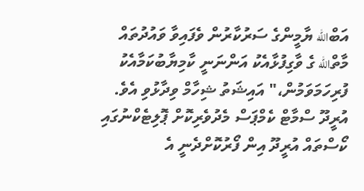އަބްالله ޔާމީންގެ ސަރުކާރުން ވެފައިވާ ވައުދުތައް މާތްالله ގެ ވާގިފުޅާއެކު އަންނަނީ ކާމިޔާބުކަމާއެކު ފުރިހަމަވަމުން،" އައިޝަތު ޝިހާމް ވިދާޅުވި އެވެ.
އުރީދޫ ސްމާޓް ކެމްޕަސް މެދުވެރިކޮށް ޕޮލިޓެކްނުގައި ކޯސްތައް އުރީދޫ އިން ފޯރުކޮށްދެނީ އެ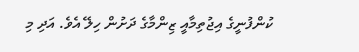ކުންފުނީގެ އިޖުތިމާއީ ޒިންމާގެ ދަށުން ހިލޭ އެވެ. އަދި މި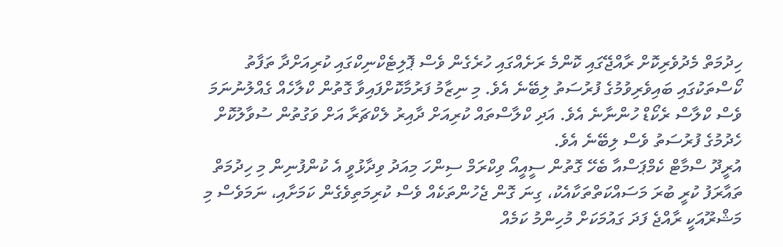ހިދުމަތް މެދުވެރިކޮށް ރާއްޖޭގައި ކޮންމެ ރަށެއްގައި ހުރެގެން ވެސް ޕޮލިޓެކްނިކްގައި ކުރިއަށްދާ ތަފާތު ކޯސްތަކުގައި ބައިވެރިވުމުގެ ފުރުސަތު ލިބޭނެ އެވެ. މި ނިޒާމު ފަރުމާކޮށްފައިވާ ގޮތުން ކްލާހެއް ގެއްލުނުނަމަ ވެސް ކްލާސް ރެކޯޑް ހުންނާނެ އެވެ. އަދި ކްލާސްތައް ކުރިއަށް ދާއިރު ލެކްޗަރާ އަށް ވަގުތުން ސުވާލުކޮށް ހެދުމުގެ ފުރުސަތު ވެސް ލިބޭނެ އެވެ.
އުރީދޫ ސްމާޓް ކެމްޕަސްއާ ބެހޭ ގޮތުން ސީއީއޯ ވިކްރަމް ސިންހަ މިއަދު ވިދާޅުވީ އެ ކުންފުނިން މި ހިދުމަތް ތައާރަފު ކުރީ ބުރަ މަސައްކަތްތަކާއެކު، ގިނަ ގޮން ޖެހުންތަކެއް ވެސް ކުރިމަތިވެގެން ކަމަށާއި، ނަމަވެސް މި މަޝްރޫއަކީ ރާއްޖެ ފަދަ ގައުމަކަށް މުހިންމު ކަމެއް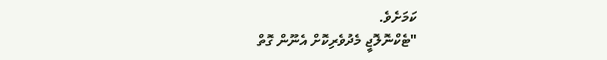ކަމަށެވެ.
"ޓެކްނޮލޮޖީ މެދުވެރިކޮށް އެނޫން ގޮތް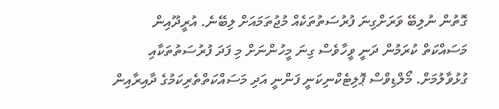ގޮތުން ނުލިބޭ ވަރަށްގިނަ ފުރުސަތުތަކެއް މުޖުތަމައަށް ލިބޭނެ. އުރީދޫއިން މަސައްކަތް ކުރަމުން ދަނީ ވީހާވެސް ގިނަ މީހުންނަށް މި ފަދަ ފުރުސަތުތަކާއި ގުޅުވާލުމަށް. މޯލްޑިވްސް ޕޮލިޓެކްނިކަނީ ފަންނީ އަދި މަސައްކަތްތެރިކަމުގެ ދާއިރާއިން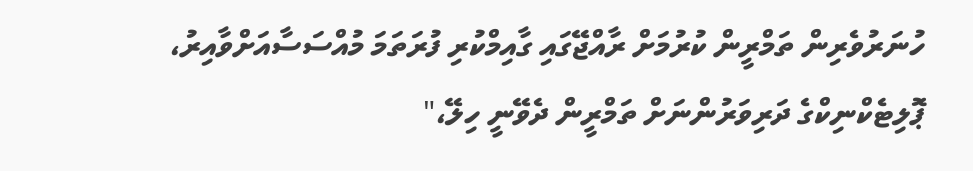ހުނަރުވެރިން ތަމްރީން ކުރުމަށް ރާއްޖޭގައި ގާއިމްކުރި ފުރަތަމަ މުއްސަސާއަށްވާއިރު، ޕޮލިޓެކްނިކްގެ ދަރިވަރުންނަށް ތަމްރީން ދެވޭނީ ހިލޭ،"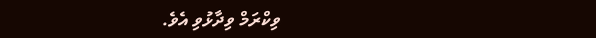ވިކްރަމް ވިދާޅުވި އެވެ.